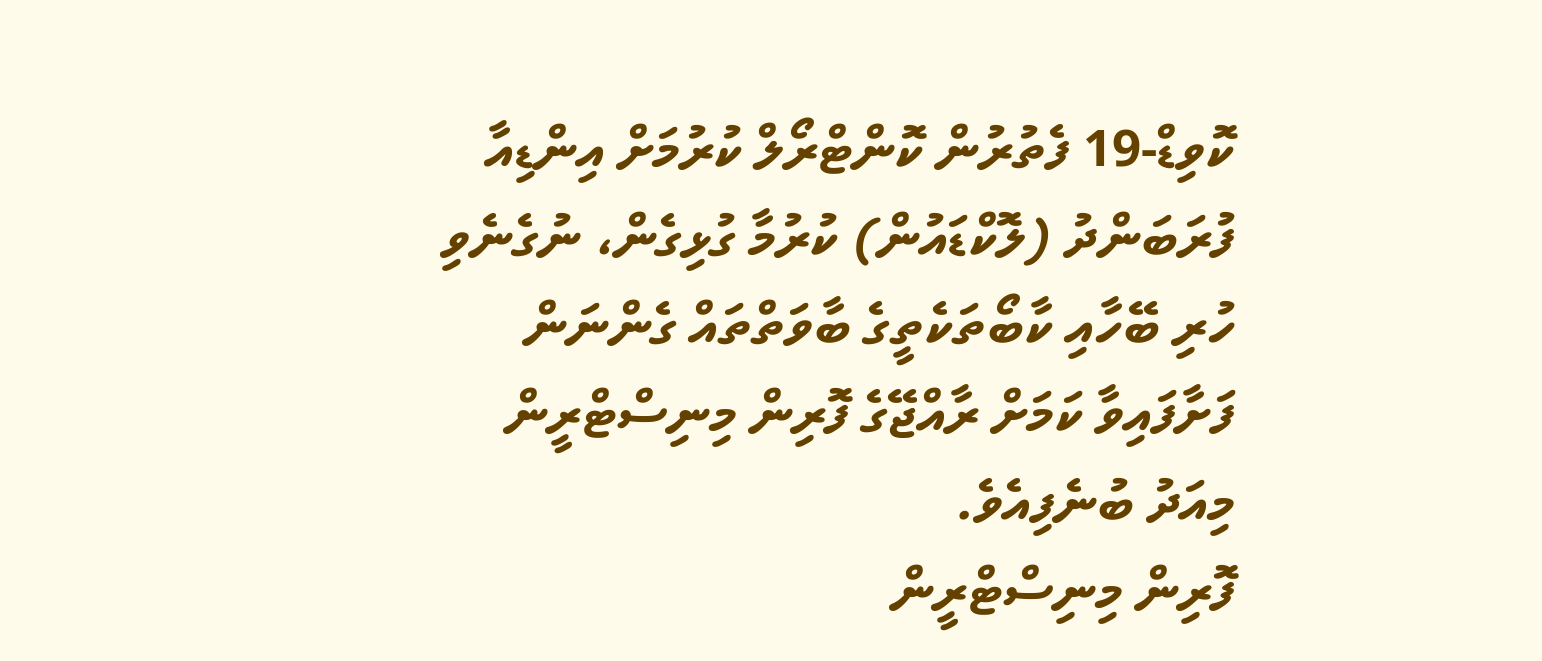ކޮވިޑް-19 ފެތުރުން ކޮންޓްރޯލް ކުރުމަށް އިންޑިއާ ފުރަބަންދު (ލޮކްޑައުން) ކުރުމާ ގުޅިގެން، ނުގެނެވި ހުރި ބޭހާއި ކާބޯތަކެތީގެ ބާވަތްތައް ގެންނަން ފަށާފައިވާ ކަމަށް ރާއްޖޭގެ ފޮރިން މިނިސްޓްރީން މިއަދު ބުނެފިއެވެ.
ފޮރިން މިނިސްޓްރީން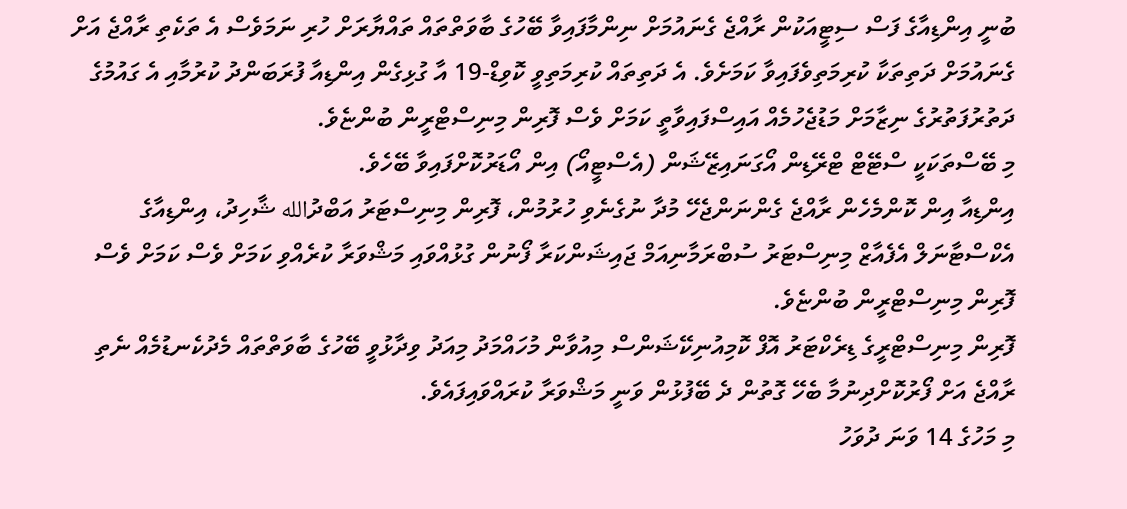ބުނީ އިންޑިއާގެ ފަސް ސިޓީއަކުން ރާއްޖެ ގެނައުމަށް ނިންމާފައިވާ ބޭހުގެ ބާވަތްތައް ތައްޔާރަށް ހުރި ނަމަވެސް އެ ތަކެތި ރާއްޖެ އަށް ގެނައުމަށް ދަތިތަކާ ކުރިމަތިވެފައިވާ ކަމަށެވެ. އެ ދަތިތައް ކުރިމަތިވީ ކޮވިޑް-19 އާ ގުޅިގެން އިންޑިއާ ފުރަބަންދު ކުރުމާއި އެ ގައުމުގެ ދަތުރުފަތުރުގެ ނިޒާމަށް މަޑުޖެހުމެއް އައިސްފައިވާތީ ކަމަށް ވެސް ފޮރިން މިނިސްޓްރީން ބުންޏެވެ.
މި ބޭސްތަކަކީ ސްޓޭޓް ޓްރޭޑިން އޯގަނައިޒޭޝަން (އެސްޓީއޯ) އިން އޯޑަރުކޮށްފައިވާ ބޭހެވެ.
އިންޑިއާ އިން ކޮންމެހެން ރާއްޖެ ގެންނަންޖެހޭ މުދާ ނުގެނެވި ހުރުމުން، ފޮރިން މިނިސްޓަރު އަބްދުالله ޝާހިދު، އިންޑިއާގެ އެކްސްޓާނަލް އެފެއާޒް މިނިސްޓަރު ސުބްރަމާނިއަމް ޖައިޝަންކަރާ ފޯނުން ގުޅުއްވައި މަޝްވަރާ ކުރެއްވި ކަމަށް ވެސް ކަމަށް ވެސް ފޮރިން މިނިސްޓްރީން ބުންޏެވެ.
ފޮރިން މިނިސްޓްރީގެ ޑިރެކްޓަރު އޮފް ކޮމިއުނިކޭޝަންސް މިއުވާން މުހައްމަދު މިއަދު ވިދާޅުވީ ބޭހުގެ ބާވަތްތައް މެދުކެނޑުމެއް ނެތި ރާއްޖެ އަށް ފޯރުކޮށްދިނުމާ ބެހޭ ގޮތުން ދެ ބޭފުޅުން ވަނީ މަޝްވަރާ ކުރައްވައިފައެވެ.
މި މަހުގެ 14 ވަނަ ދުވަހު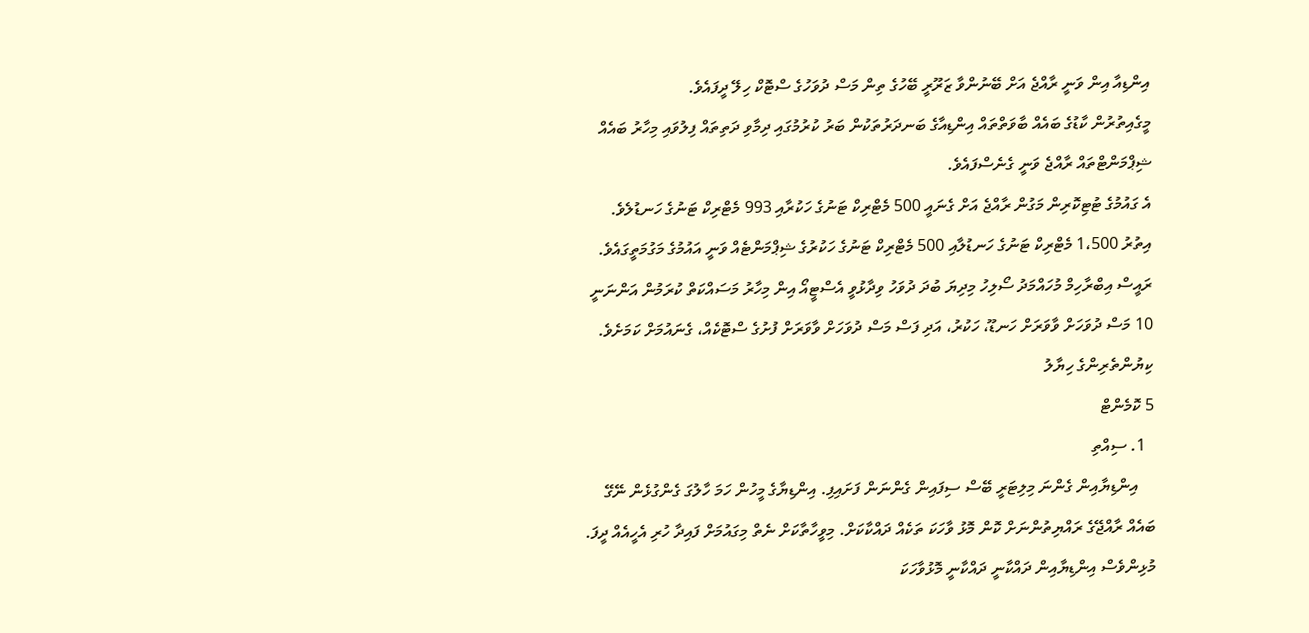އިންޑިއާ އިން ވަނީ ރާއްޖެ އަށް ބޭނުންވާ ޒަރޫރީ ބޭހުގެ ތިން މަސް ދުވަހުގެ ސްޓޮކް ހިލޭ ދީފައެވެ.
މީގެއިތުރުން ކާޑުގެ ބައެއް ބާވަތްތައް އިންޑިއާގެ ބަނދަރުތަކުން ބަރު ކުރުމުގައި ދިމާވި ދަތިތައް ފިލުވައި މިހާރު ބައެއް ޝިޕްމަންޓްތައް ރާއްޖެ ވަނީ ގެނެސްފައެވެ.
އެ ގައުމުގެ ޓުޓިކޮރިން މަގުން ރާއްޖެ އަށް ގެނައީ 500 މެޓްރިކް ޓަނުގެ ހަކުރާއި 993 މެޓްރިކް ޓަނުގެ ހަނޑުލެވެ. އިތުރު 1،500 މެޓްރިކް ޓަނުގެ ހަނޑުލާއި 500 މެޓްރިކް ޓަނުގެ ހަކުރުގެ ޝިޕްމަންޓެއް ވަނީ އައުމުގެ މަގުމަތީގައެވެ.
ރައީސް އިބްރާހިމް މުހައްމަދު ސޯލިހު މިދިޔަ ބުދަ ދުވަހު ވިދާޅުވީ އެސްޓީއޯ އިން މިހާރު މަސައްކަތް ކުރަމުން އަންނަނީ 10 މަސް ދުވަހަށް ވާވަރަށް ހަނޑޫ، ހަކުރު، އަދި ފަސް މަސް ދުވަހަށް ވާވަރަށް ފުށުގެ ސްޓޮކެއް، ގެނައުމަށް ކަމަށެވެ.
ކިޔުންތެރިންގެ ހިޔާލު
5 ކޮމެންޓް
  1. ސިއްތި
    އިންޑިޔާއިން ގެންނަ މިލިޓަރީ ބޭސް ސިފައިން ގެންނަން ފަށައިފި. އިންޑިޔާގެ މީހުން ހަމަ ހާލުގަ ގެންގުޅެން ނޭގޭ ބައެއް ރާއްޖޭގެ ރައްޔިތުންނަށް ކޮން މޮޅު ވާހަކަ ތަކެއް ދައްކާކަށް. މިވީހާތާކަށް ނެތް މިގައުމަށް ފައިދާ ހުރި އެހީއެއް ދީފަ. މުޅިންވެސް އިންޑިޔާއިން ދައްކާނީ ދައްކާނީ މޮޅުވާހަކަ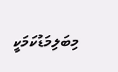މިބަލިމަޑުކަމަކީ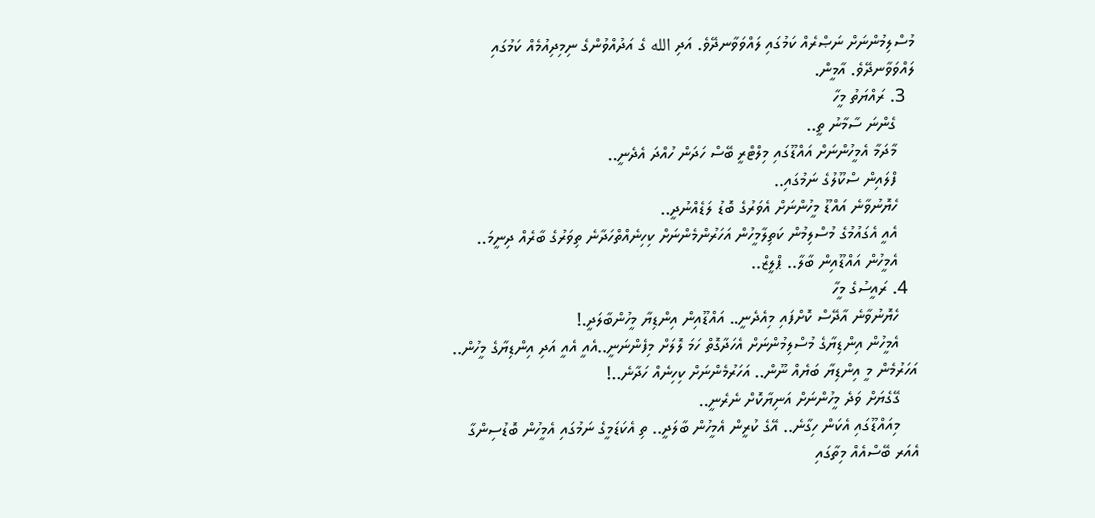މުސްލިމުންނަށް ނަޞްރެއް ކަމުގައި ލައްވަވާނދޭވެ. އަދި الله ގެ އަދުއްވުންގެ ނިމިދިއުމެއް ކަމުގައި ލައްވަވާނދޭވެ. އާމީން.
  3. ރައްޔަތު މީހާ
    ގެންނަ ސާމާނު ތީ..
    މާދަމާ އެމީހުންނަށް އައްޑޫގައި މިލްޓްރީ ބޭސް ހަދަން ހުއްދަ އެދެނީ..
    ފްލައިން ސްކޫލުގެ ނަމުގައި..
    ހެޔޮނުވާނެ އައްޑޫ މީހުންނަށް އެވަރުގެ ބޮޑު ލަޑެއްނުދީ..
    އެއީ އެގައުމުގެ މުސްލިމުން ކަތިލާމީހުން އަހަރުންމެންނަށް ކިހިނެއްތްހަދާނެ ތިވަރުގެ ބާރެއް ދިނީމަ..
    އެމީހުން އައްޑޫއިން ބާލާ.. ޕްލީޒް..
  4. ރައީސުގެ މީހާ
    ހެޔޮނުވާނެ އާދޭސް ކޮށްފައި މިއެދެނީ.. އައްޑޫއިން އިންޑިޔާ މީހުންބާލަދީ.!
    އެމީހުން އިންޑިޔާގެ މުސްލިމުންނަށް އެހަދާގޮތް ހަމަ ލޮލަށް މިފެންނަނީ..އެއީ އެއީ އަދި އިންޑިޔާގެ މީހުން.. އަހަރުމެން މީ އިންޑިޔާ ބަޔެއް ނޫން.. އަހަރުމެންނަށް ކިހިނެއް ހަދާނެ..!
    ގޭގެޔަށް ވަދެ މީހުންނަށް އަނިޔާކޮށް ނެރެނީ..
    މިއައްޑޫގައި އެކަން ހިގާނެ.. އޭގެ ކުރީން އެމީހުން ބާލަދީ.. ތި އެކަޑަމީގެ ނަމުގައި އެމީހުން ބޮޑުސިންގާ އެއަރ ބޭސްއެއް މިތާގައި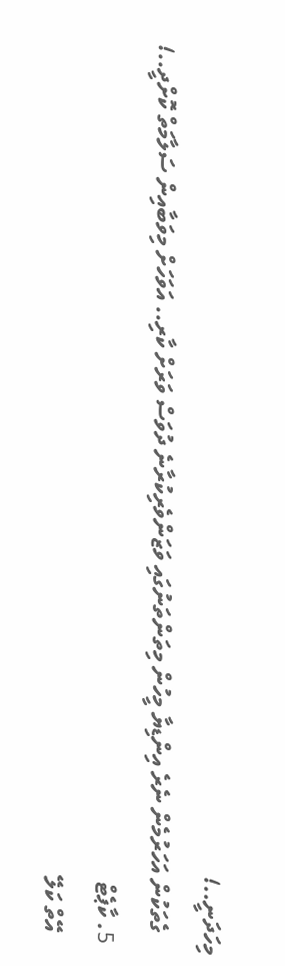މިހަދަނީ..!
    ގެތަކުން އަހަރުމެން ނެރެ އިންޑިޔާ މީހުން މިތަންތަނުގައި ވަޒަންވެރިކުރާނެ ދުވަސް ވަރަށް ކާރި.. އަވަހަށް މިވަބާއިން ސަލާމަތް ކޮށްދީ..!
  5. ކާޕެޓް
    އޭތް ކަލޭ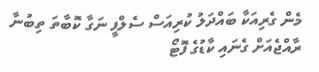މެން ގެރިއަކާ ބައްދަލު ކުރިއަސް ސެލްފީ ނަގާ ކޮބާތަ ތިބުނާ ރާއްޖެއަށް ގެނައި ކާޑުގެ ފޮޓޯ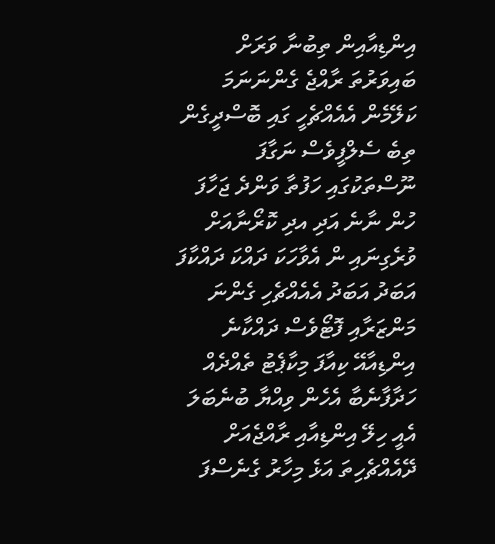އިންޑިއާއިން ތިބުނާ ވަރަށް ބައިވަރުތަ ރާއްޖެ ގެންނަނަމަ ކަލޭމެން އެއެއްޗެހީ ގައި ބޮސްދީގެން ތިބެ ސެލްފީވެސް ނަގާފަ ނޫސްތަކުގައި ހަފުތާ ވަންދެ ޖަހާފަ ހުން ނާނެ އަދި އދި ކޮރޯނާއަށް ވުރެގިނައި ން އެވާހަކަ ދައްކަ ދައްކާފަ އަބަދު އަބަދު އެއެއްޗެހި ގެންނަ މަންޒަރާއި ފޮޓޯވެސް ދައްކާނެ އިންޑިއާއޭ ކިއާފަ މިކާޕެޓު ތެއްދެއް ހަދާފާނެބާ އެހެން ވިއްޔާ ބުނެބަލަ އެއީ ހިލޭ އިންޑިއާއި ރާއްޖެއަށް ދޭއެއްޗެހިތަ އަޅެ މިހާރު ގެނެސްފަ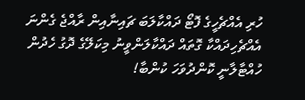ހުރި އެއްޗެހީގެ ފޮޓޯ ދައްކާލަބަ ޗައިނާއިން ރާއްޖެ ގެންނަ އެއްޗެހިދައްކާ ގޮތައް ދައްކާލަންވީނު މިކަލޭގެ ދޮގު ހެދުން ހުއްޓާލާނީ ކޮންދުވަހަ ކުންބާ!